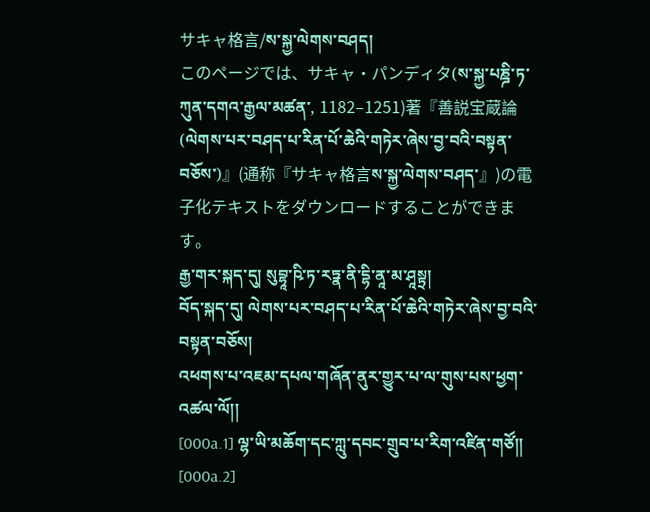サキャ格言/ས་སྐྱ་ལེགས་བཤད།
このページでは、サキャ・パンディタ(ས་སྐྱ་པཎྜི་ཏ་ཀུན་དགའ་རྒྱལ་མཚན་, 1182–1251)著『善説宝蔵論(ལེགས་པར་བཤད་པ་རིན་པོ་ཆེའི་གཏེར་ཞེས་བྱ་བའི་བསྟན་བཅོས་)』(通称『サキャ格言ས་སྐྱ་ལེགས་བཤད་』)の電子化テキストをダウンロードすることができます。
རྒྱ་གར་སྐད་དུ། སུབྷཱ་ཥི་ཏ་རཏྣ་ནི་དྷི་ནཱ་མ་ཤཱསྟྲ།
བོད་སྐད་དུ། ལེགས་པར་བཤད་པ་རིན་པོ་ཆེའི་གཏེར་ཞེས་བྱ་བའི་བསྟན་བཅོས།
འཕགས་པ་འཇམ་དཔལ་གཞོན་ནུར་གྱུར་པ་ལ་གུས་པས་ཕྱག་འཚལ་ལོ།།
[000a.1] ལྷ་ཡི་མཆོག་དང་ཀླུ་དབང་གྲུབ་པ་རིག་འཛིན་གཙོ།།
[000a.2]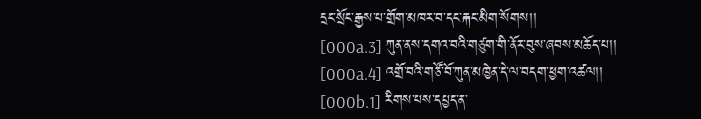དྲང་སྲོང་རྒྱས་པ་གྲོག་མཁར་བ་དང་རྐང་མིག་སོགས།།
[000a.3] ཀུན་ནས་དགའ་བའི་གཙུག་གི་ནོར་བུས་ཞབས་མཆོད་པ།།
[000a.4] འགྲོ་བའི་གཙོ་བོ་ཀུན་མཁྱེན་དེ་ལ་བདག་ཕྱག་འཚལ།།
[000b.1] རིགས་པས་དཔྱད་ན་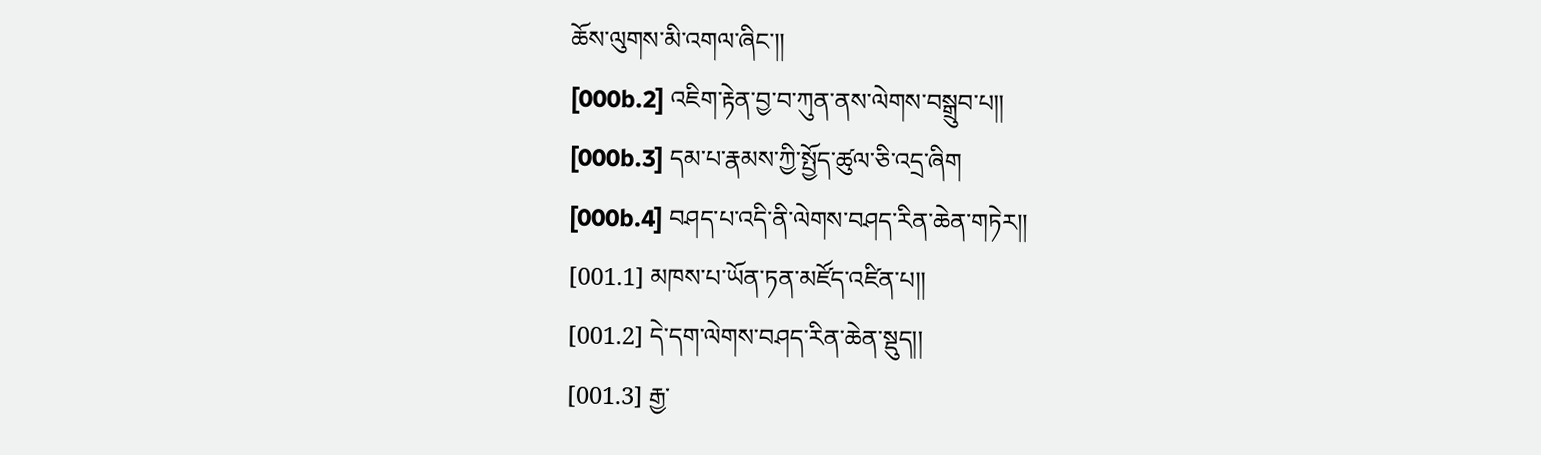ཆོས་ལུགས་མི་འགལ་ཞིང་།།
[000b.2] འཇིག་རྟེན་བྱ་བ་ཀུན་ནས་ལེགས་བསྒྲུབ་པ།།
[000b.3] དམ་པ་རྣམས་ཀྱི་སྤྱོད་ཚུལ་ཅི་འདྲ་ཞིག
[000b.4] བཤད་པ་འདི་ནི་ལེགས་བཤད་རིན་ཆེན་གཏེར།།
[001.1] མཁས་པ་ཡོན་ཏན་མཛོད་འཛིན་པ།།
[001.2] དེ་དག་ལེགས་བཤད་རིན་ཆེན་སྡུད།།
[001.3] རྒྱ་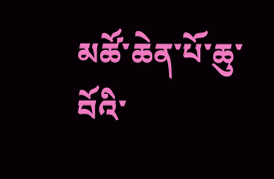མཚོ་ཆེན་པོ་ཆུ་བོའི་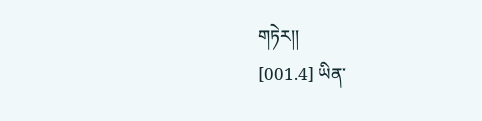གཏེར།།
[001.4] ཡིན་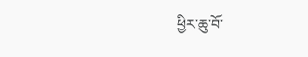ཕྱིར་ཆུ་བོ་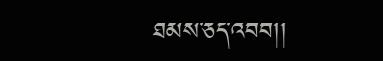ཐམས་ཅད་འབབ།།